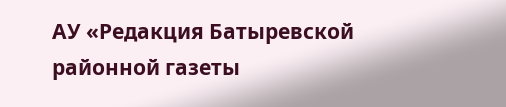АУ «Редакция Батыревской районной газеты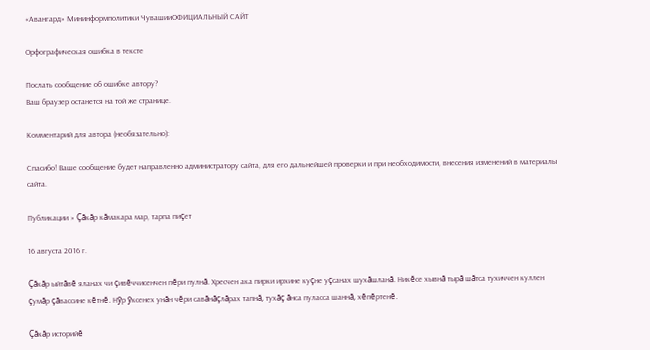«Авангард» Мининформполитики ЧувашииОФИЦИАЛЬНЫЙ САЙТ

Орфографическая ошибка в тексте

Послать сообщение об ошибке автору?
Ваш браузер останется на той же странице.

Комментарий для автора (необязательно):

Спасибо! Ваше сообщение будет направленно администратору сайта, для его дальнейшей проверки и при необходимости, внесения изменений в материалы сайта.

Публикации » Çăкăр кăмакара мар, тарпа пиçет

16 августа 2016 г.

Çăкăр ыйтăвĕ яланах чи çивĕччисенчен пĕри пулнă. Хресчен ака пирки ирхине куçне уçсанах шухăшланă. Никĕсе хывнă тырă шăтса тухиччен куллен çумăр çăвассине кĕтнĕ. Нỹр ỹксенех унăн чĕри савăнăçлăрах тапнă, тухăç ăнса пуласса шаннă, хĕпĕртенĕ.

Çăкăр историйĕ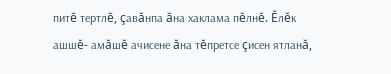питĕ тертлĕ, çавăнпа ăна хаклама пĕлнĕ. Ĕлĕк ашшĕ- амăшĕ ачисене ăна тĕпретсе çисен ятланă,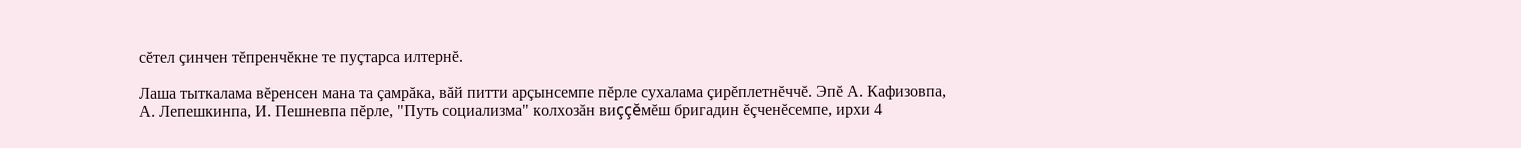сĕтел çинчен тĕпренчĕкне те пуçтарса илтернĕ.

Лаша тыткалама вĕренсен мана та çамрăка, вăй питти арçынсемпе пĕрле сухалама çирĕплетнĕччĕ. Эпĕ А. Кафизовпа, А. Лепешкинпа, И. Пешневпа пĕрле, "Путь социализма" колхозăн виççĕмĕш бригадин ĕçченĕсемпе, ирхи 4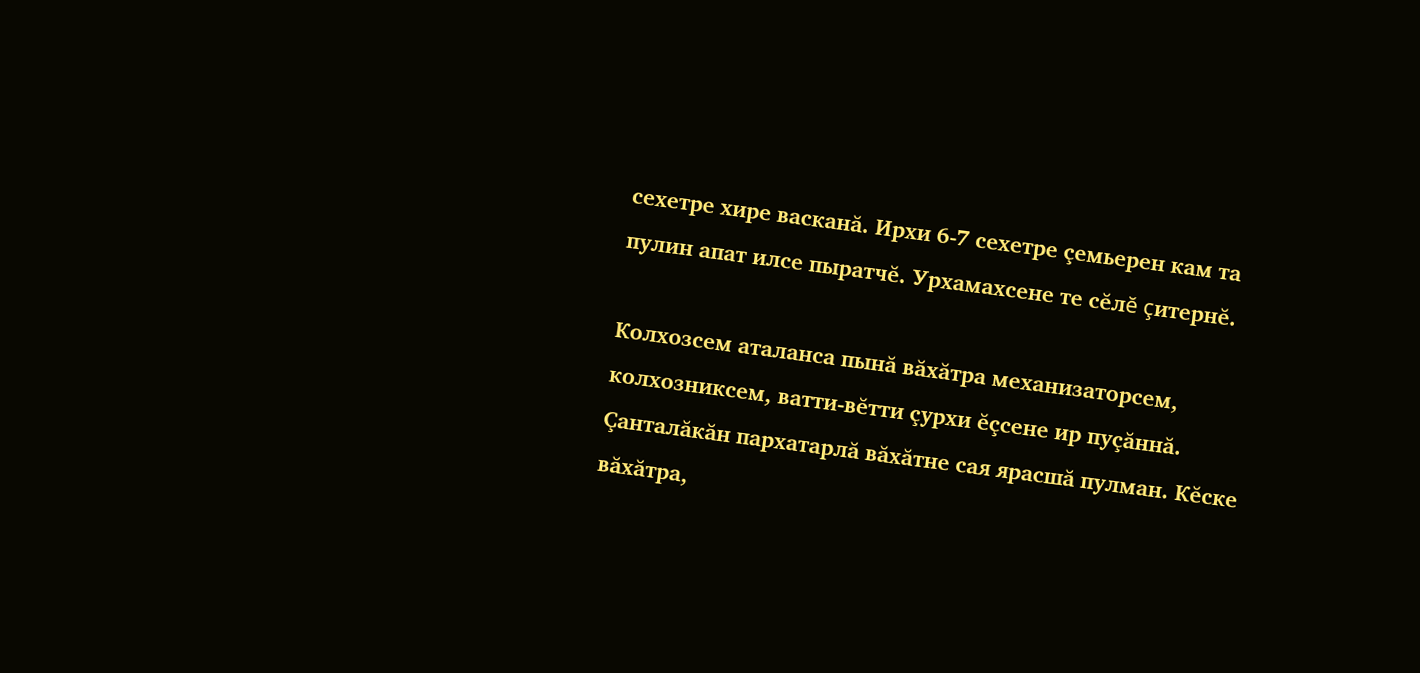сехетре хире васканă. Ирхи 6-7 сехетре çемьерен кам та пулин апат илсе пыратчĕ. Урхамахсене те сĕлĕ çитернĕ.

Колхозсем аталанса пынă вăхăтра механизаторсем, колхозниксем, ватти-вĕтти çурхи ĕçсене ир пуçăннă. Çанталăкăн пархатарлă вăхăтне сая ярасшă пулман. Кĕске вăхăтра,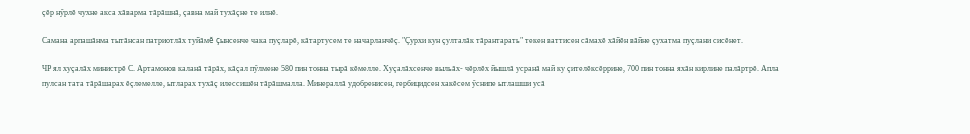çĕр нỹрлĕ чухне акса хăварма тăрăшнă, çавна май тухăçне те илнĕ.

Самана арпашăнма тытăнсан патриотлăх туйăмĕ çынсенче чака пуçларĕ, кăтартусем те начарланчĕç. "Çурхи кун çулталăк тăрантарать" текен ваттисен сăмахĕ хăйĕн вăйне çухатма пуçлани сисĕнет.

ЧР ял хуçалăх министрĕ С. Артамонов каланă тăрăх, кăçал пỹлмене 580 пин тонна тырă кĕмелле. Хуçалăхсенче выльăх- чĕрлĕх йышлă усранă май ку çителĕксĕррине, 700 пин тонна яхăн кирлине палăртрĕ. Апла пулсан тата тăрăшарах ĕçлемелле, ытларах тухăç илессишĕн тăрăшмалла. Минераллă удобренисен, гербицидсен хакĕсем ỹснипе ытлашши усă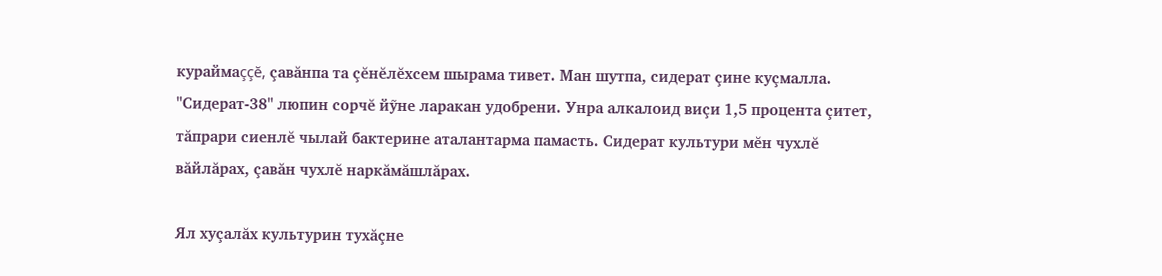кураймаççĕ, çавăнпа та çĕнĕлĕхсем шырама тивет. Ман шутпа, сидерат çине куçмалла. "Сидерат-38" люпин сорчĕ йỹне ларакан удобрени. Унра алкалоид виçи 1,5 процента çитет, тăпрари сиенлĕ чылай бактерине аталантарма памасть. Сидерат культури мĕн чухлĕ вăйлăрах, çавăн чухлĕ наркăмăшлăрах.

Ял хуçалăх культурин тухăçне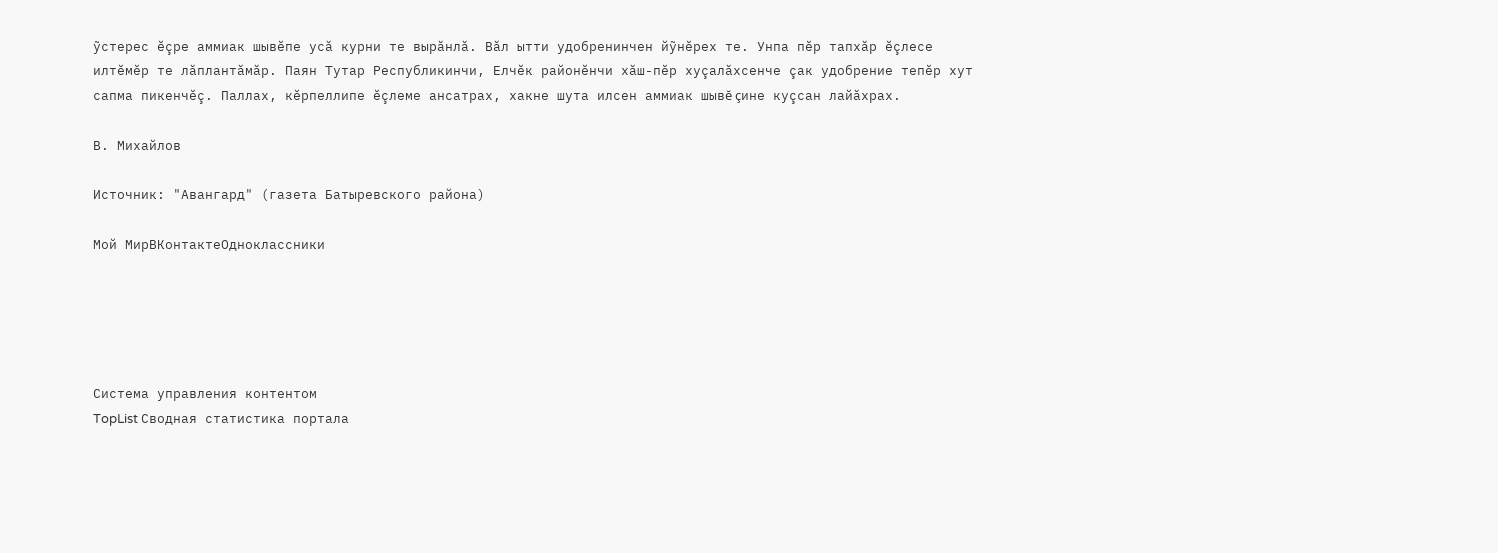ỹстерес ĕçре аммиак шывĕпе усă курни те вырăнлă. Вăл ытти удобренинчен йỹнĕрех те. Унпа пĕр тапхăр ĕçлесе илтĕмĕр те лăплантăмăр. Паян Тутар Республикинчи, Елчĕк районĕнчи хăш-пĕр хуçалăхсенче çак удобрение тепĕр хут сапма пикенчĕç. Паллах, кĕрпеллипе ĕçлеме ансатрах, хакне шута илсен аммиак шывĕ çине куçсан лайăхрах.

В. Михайлов

Источник: "Авангард" (газета Батыревского района)

Мой МирВКонтактеОдноклассники





Система управления контентом
TopList Сводная статистика портала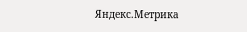Яндекс.Метрика